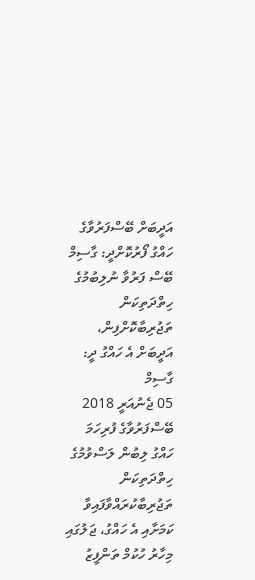އަދީބަށް ބޭސްފަރުވާގެ ހައްގު ފޯރުކޮށްދީ: ގާސިމް
ބޭސް ފަރުވާ ނުލިބުމުގެ ހިތްދަތިކަން ތަޖުރިބާކޮށްފިން، އަދީބަށް އެ ހައްގު ދީ: ގާސިމް
05 ޖެނުއަރީ 2018
ބޭސްފަރުވާގެ ފުރިހަމަ ހައްގު ލިބުން ލަސްވުމުގެ ހިތްދަތިކަން ތަޖުރިބާކުރައްވާފައިވާ ކަމަށާއި އެ ހައްގު، ޖަލުގައި މިހާރު ހުކުމް ތަންފީޒު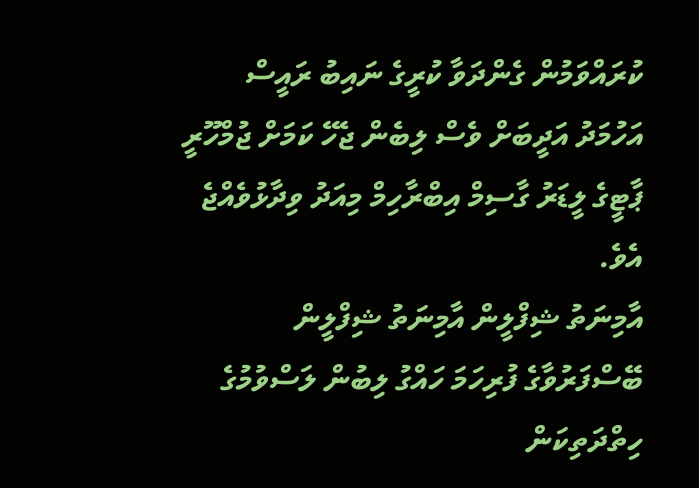ކުރައްވަމުން ގެންދަވާ ކުރީގެ ނައިބު ރައީސް އަހުމަދު އަދީބަށް ވެސް ލިބެން ޖެހޭ ކަމަށް ޖުމްހޫރީ ޕާޓީގެ ލީޑަރު ގާސިމް އިބްރާހިމް މިއަދު ވިދާޅުވެއްޖެ އެވެ.
އާމިނަތު ޝިފްލީން އާމިނަތު ޝިފްލީން
ބޭސްފަރުވާގެ ފުރިހަމަ ހައްގު ލިބުން ލަސްވުމުގެ ހިތްދަތިކަން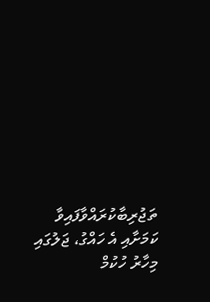ތަޖުރިބާކުރައްވާފައިވާ ކަމަށާއި އެ ހައްގު، ޖަލުގައި މިހާރު ހުކުމް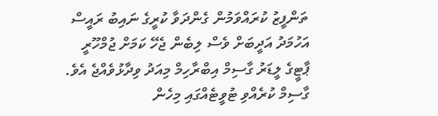ތަންފީޒު ކުރައްވަމުން ގެންދަވާ ކުރީގެ ނައިބު ރައީސް އަހުމަދު އަދީބަށް ވެސް ލިބެން ޖެހޭ ކަމަށް ޖުމްހޫރީ ޕާޓީގެ ލީޑަރު ގާސިމް އިބްރާހިމް މިއަދު ވިދާޅުވެއްޖެ އެވެ.
ގާސިމް ކުރެއްވި ޓުވީޓެއްގައި މިހެން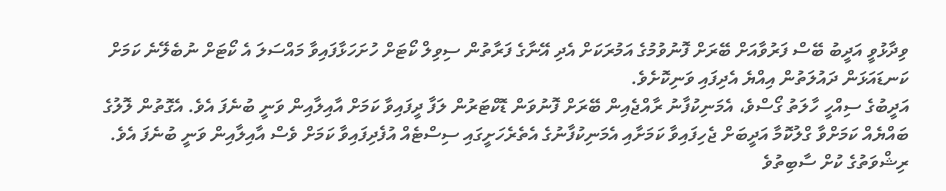ވިދާޅުވީ އަދީބު ބޭސް ފަރުވާއަށް ބޭރަށް ފޮނުވުމުގެ އަމުރަކަށް އެދި އޭނާގެ ފަރާތުން ސިވިލް ކޯޓަށް ހުށަހަޅާފައިވާ މައްސަލަ އެ ކޯޓަށް ނުބެލޭނެ ކަމަށް ކަނޑައަޅަން ދައުލަތުން އިއްޔެ އެދިފައި ވަނިކޮށެވެ.
އަދީބުގެ ސިއްހީ ހާލަތު ގޯސްވެ، އެމަނިކުފާނު ރާއްޖެއިން ބޭރަށް ފޮނުވަން ޑޮކްޓަރުން ލަފާ ދީފައިވާ ކަމަށް އާއިލާއިން ވަނީ ބުނެފަ އެވެ. އެގޮތުން ލޮލުގެ ބައްޔެއް ކަމަށްވާ ގްލުކޮމާ އަދީބަށް ޖެހިފައިވާ ކަމަށާއި އެމަނިކުފާނުގެ އެތެރެހަށީގައި ސިސްޓެއް އުފެދިފައިވާ ކަމަށް ވެސް އާއިލާއިން ވަނީ ބުނެފަ އެވެ.
ރިޝްވަތުގެ ކުށް ސާބިތުވެ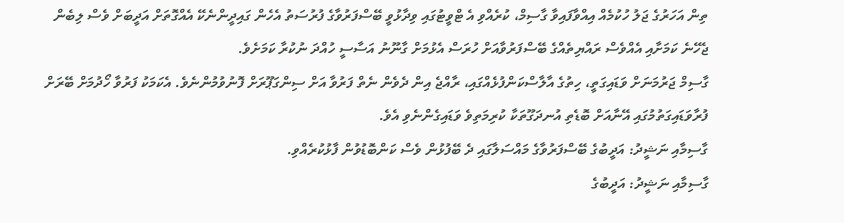ތިން އަހަރުގެ ޖަލު ހުކުމެއް އިއްވާފައިވާ ގާސިމް، ކުރެއްވި އެ ޓްވީޓުގައި ވިދާޅުވީ ބޭސްފަރުވާގެ ފުރުސަތު އެހެން ގައިދީންނެކޭ އެއްގޮތަށް އަދީބަށް ވެސް ލިބެން ޖެހޭނެ ކަމަށާއި އެއްވެސް ރައްޔިތެއްގެ ބޭސްފަރުވާއަށް ހުރަސް އެޅުމަށް ގާނޫނު އަސާސީ ހުއްދަ ނުކުރާ ކަމަށެވެ.
ގާސިމް ޖަރުމަނަށް ވަޑައިގަތީ، ހިތުގެ އާލާސްކަންފުޅެއްގައި، ރާއްޖެ އިން ދެވެން ނެތް ފަރުވާ އަށް ސިންގަޕޫރަށް ފޮނުވުމުންނެވެ. އެކަމަކު ފަރުވާ ހޯދުމަށް ބޭރަށް ފުރާވަޑައިގަތުމުގައި އޭނާއަށް ބޮޑެތި އުނދަގޫތަކާ ކުރިމަތިވެ ވަޑައިގެންނެވި އެވެ.
ގާސިމާއި ނަޝީދު: އަދީބުގެ ބޭސްފަރުވާގެ މައްސަލާގައި ދެ ބޭފުޅުން ވެސް ކަންބޮޑުވުން ފާޅުކުރެއްވި.
ގާސިމާއި ނަޝީދު: އަދީބުގެ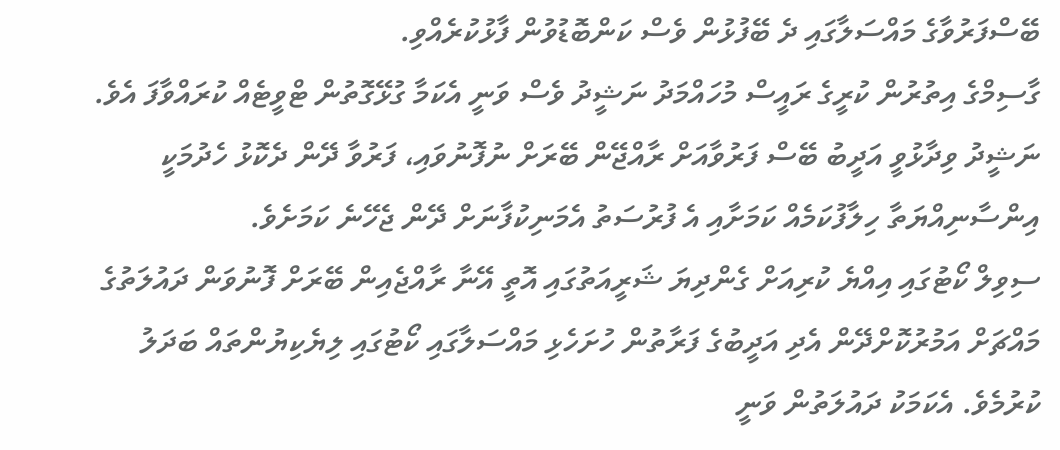ބޭސްފަރުވާގެ މައްސަލާގައި ދެ ބޭފުޅުން ވެސް ކަންބޮޑުވުން ފާޅުކުރެއްވި.
ގާސިމްގެ އިތުރުން ކުރީގެ ރައީސް މުހައްމަދު ނަޝީދު ވެސް ވަނީ އެކަމާ ގުޅޭގޮތުން ޓްވީޓެއް ކުރައްވާފަ އެވެ.
ނަޝީދު ވިދާޅުވީ އަދީބު ބޭސް ފަރުވާއަށް ރާއްޖޭން ބޭރަށް ނުފޮނުވައި، ފަރުވާ ދޭން ދެކޮޅު ހެދުމަކީ އިންސާނިއްޔަތާ ހިލާފުކަމެއް ކަމަށާއި އެ ފުރުސަތު އެމަނިކުފާނަށް ދޭން ޖެހޭނެ ކަމަށެވެ.
ސިވިލް ކޯޓުގައި އިއްޔެ ކުރިއަށް ގެންދިޔަ ޝަރީއަތުގައި އޮތީ އޭނާ ރާއްޖެއިން ބޭރަށް ފޮނުވަން ދައުލަތުގެ މައްޗަށް އަމުރުކޮށްދޭން އެދި އަދީބުގެ ފަރާތުން ހުށަހެޅި މައްސަލާގައި ކޯޓުގައި ލިޔެކިޔުންތައް ބަދަލު ކުރުމެވެ. އެކަމަކު ދައުލަތުން ވަނީ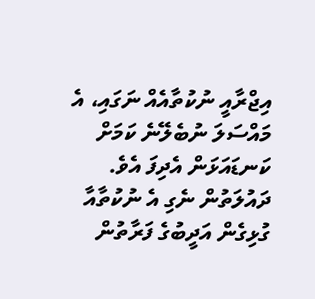އިޖްރާއީ ނުކުތާއެއް ނަގައި، އެ މައްސަލަ ނުބެލޭނެ ކަމަށް ކަނޑައަޅަން އެދިފަ އެވެ. ދައުލަތުން ނެގި އެ ނުކުތާއާ ގުޅިގެން އަދީބުގެ ފަރާތުން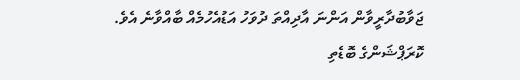ޖަވާބުދާރީވާން އަންނަ އާދިއްތަ ދުވަހު އަޑުއެހުމެއް ބާއްވާނެ އެވެ.
ކޮރަޕްޝަންގެ ބޮޑެތި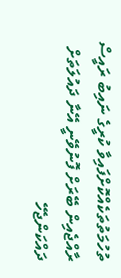ތުހުމަތުތަކެއްކޮށްފައިވާ ކުރީގެ ނައިބު ރައީސް ރާއްޖެއިން ބޭރަށް ފޮނުވޭނީ އޭނާ ދައުލަތަށް ދައްކަންޖެހޭ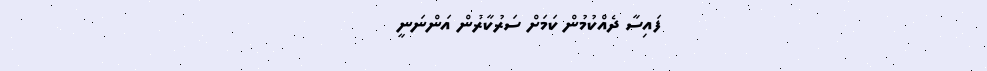ފައިސާ ދެއްކުމުން ކަމަށް ސަރުކާރުން އަންނަނީ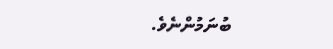ބުނަމުންނެވެ.